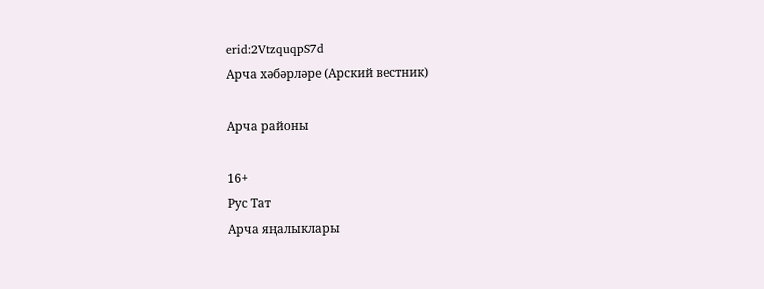erid:2VtzquqpS7d
Арча хәбәрләре (Арский вестник)

Арча районы

16+
Рус Тат
Арча яңалыклары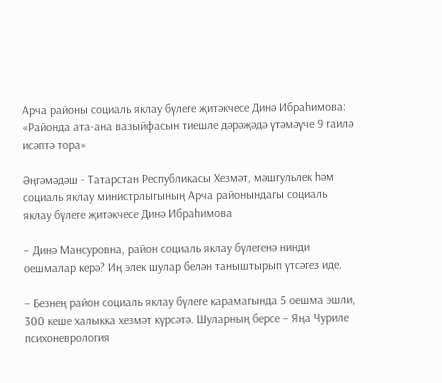Арча районы социаль яклау бүлеге җитәкчесе Динә Ибраһимова: «Районда ата-ана вазыйфасын тиешле дәрәҗәдә үтәмәүче 9 гаилә исәптә тора»

Әңгәмәдәш - Татарстан Республикасы Хезмәт, мәшгульлек һәм социаль яклау министрлыгының Арча районындагы социаль яклау бүлеге җитәкчесе Динә Ибраһимова

– Динә Мансуровна, район социаль яклау бүлегенә нинди оешмалар керә? Иң элек шулар белән таныштырып үтсәгез иде.

– Безнең район социаль яклау бүлеге карамагында 5 оешма эшли,  300 кеше халыкка хезмәт күрсәтә. Шуларның берсе – Яңа Чуриле психоневрология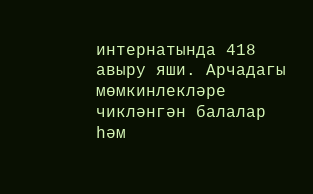интернатында 418 авыру яши. Арчадагы мөмкинлекләре чикләнгән балалар һәм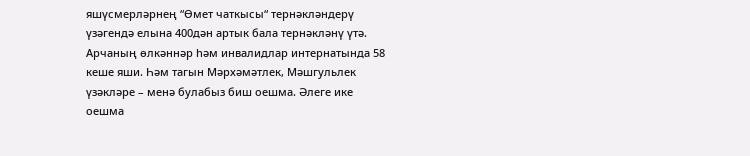яшүсмерләрнең “Өмет чаткысы“ тернәкләндерү үзәгендә елына 400дән артык бала тернәкләнү үтә. Арчаның өлкәннәр һәм инвалидлар интернатында 58 кеше яши. Һәм тагын Мәрхәмәтлек, Мәшгульлек үзәкләре – менә булабыз биш оешма. Әлеге ике оешма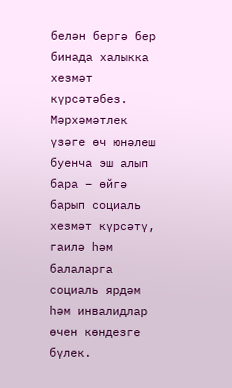белән бергә бер бинада халыкка хезмәт күрсәтәбез. Мәрхәмәтлек үзәге өч юнәлеш буенча эш алып бара – өйгә барып социаль хезмәт күрсәтү, гаилә һәм балаларга социаль ярдәм һәм инвалидлар өчен көндезге бүлек.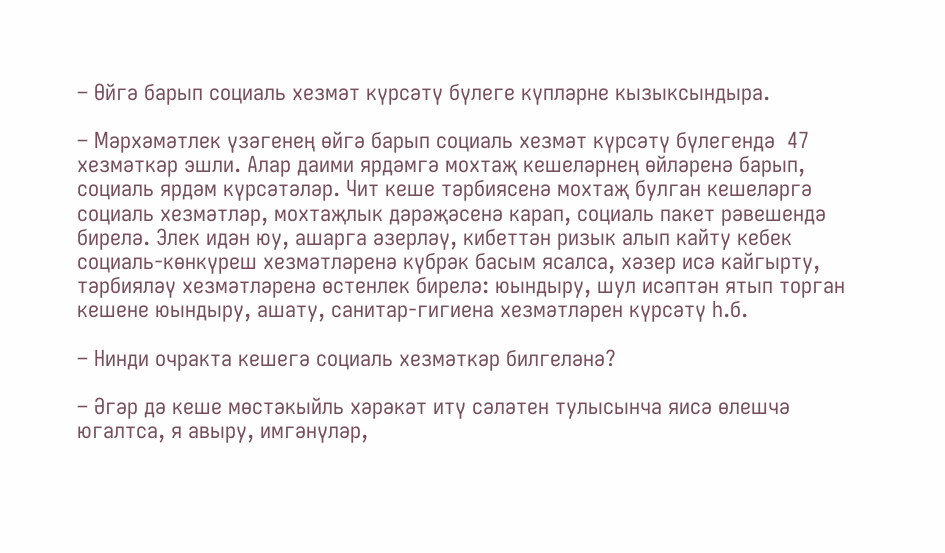– Өйгә барып социаль хезмәт күрсәтү бүлеге күпләрне кызыксындыра.

– Мәрхәмәтлек үзәгенең өйгә барып социаль хезмәт күрсәтү бүлегендә  47 хезмәткәр эшли. Алар даими ярдәмгә мохтаҗ кешеләрнең өйләренә барып, социаль ярдәм күрсәтәләр. Чит кеше тәрбиясенә мохтаҗ булган кешеләргә социаль хезмәтләр, мохтаҗлык дәрәҗәсенә карап, социаль пакет рәвешендә бирелә. Элек идән юу, ашарга әзерләү, кибеттән ризык алып кайту кебек социаль-көнкүреш хезмәтләренә күбрәк басым ясалса, хәзер исә кайгырту, тәрбияләү хезмәтләренә өстенлек бирелә: юындыру, шул исәптән ятып торган кешене юындыру, ашату, санитар-гигиена хезмәтләрен күрсәтү һ.б.

– Нинди очракта кешегә социаль хезмәткәр билгеләнә?

– Әгәр дә кеше мөстәкыйль хәрәкәт итү сәләтен тулысынча яисә өлешчә югалтса, я авыру, имгәнүләр,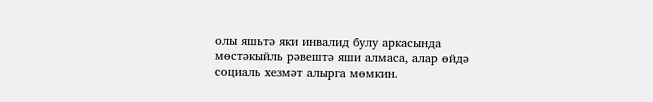олы яшьтә яки инвалид булу аркасында мөстәкыйль рәвештә яши алмаса, алар өйдә социаль хезмәт алырга мөмкин.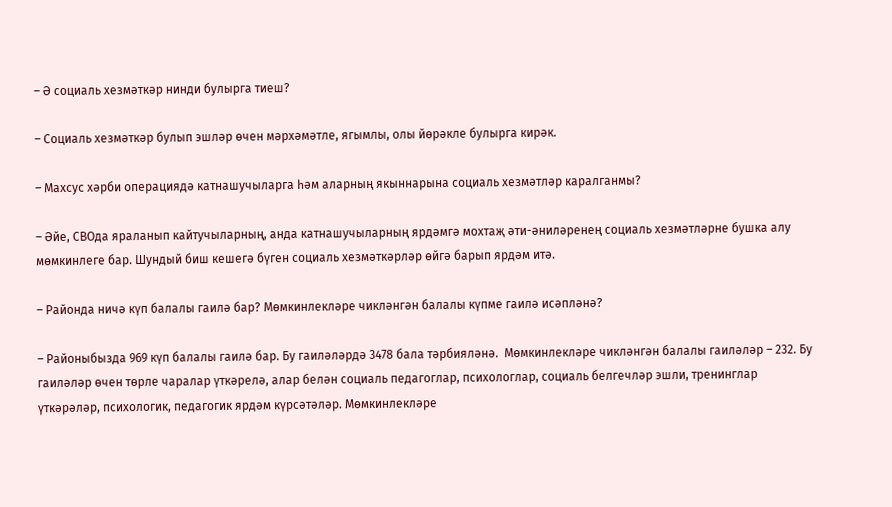– Ә социаль хезмәткәр нинди булырга тиеш?

– Социаль хезмәткәр булып эшләр өчен мәрхәмәтле, ягымлы, олы йөрәкле булырга кирәк.

– Махсус хәрби операциядә катнашучыларга һәм аларның якыннарына социаль хезмәтләр каралганмы?

– Әйе, СВОда яраланып кайтучыларның, анда катнашучыларның ярдәмгә мохтаҗ әти-әниләренең социаль хезмәтләрне бушка алу мөмкинлеге бар. Шундый биш кешегә бүген социаль хезмәткәрләр өйгә барып ярдәм итә.

– Районда ничә күп балалы гаилә бар? Мөмкинлекләре чикләнгән балалы күпме гаилә исәпләнә?

– Районыбызда 969 күп балалы гаилә бар. Бу гаиләләрдә 3478 бала тәрбияләнә.  Мөмкинлекләре чикләнгән балалы гаиләләр – 232. Бу гаиләләр өчен төрле чаралар үткәрелә, алар белән социаль педагоглар, психологлар, социаль белгечләр эшли, тренинглар үткәрәләр, психологик, педагогик ярдәм күрсәтәләр. Мөмкинлекләре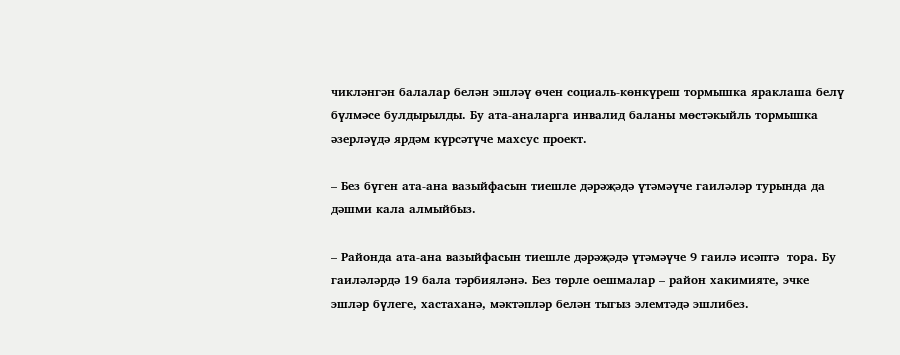чикләнгән балалар белән эшләү өчен социаль-көнкүреш тормышка яраклаша белү бүлмәсе булдырылды. Бу ата-аналарга инвалид баланы мөстәкыйль тормышка әзерләүдә ярдәм күрсәтүче махсус проект.

– Без бүген ата-ана вазыйфасын тиешле дәрәҗәдә үтәмәүче гаиләләр турында да дәшми кала алмыйбыз.

– Районда ата-ана вазыйфасын тиешле дәрәҗәдә үтәмәүче 9 гаилә исәптә  тора. Бу гаиләләрдә 19 бала тәрбияләнә. Без төрле оешмалар – район хакимияте, эчке эшләр бүлеге, хастаханә, мәктәпләр белән тыгыз элемтәдә эшлибез.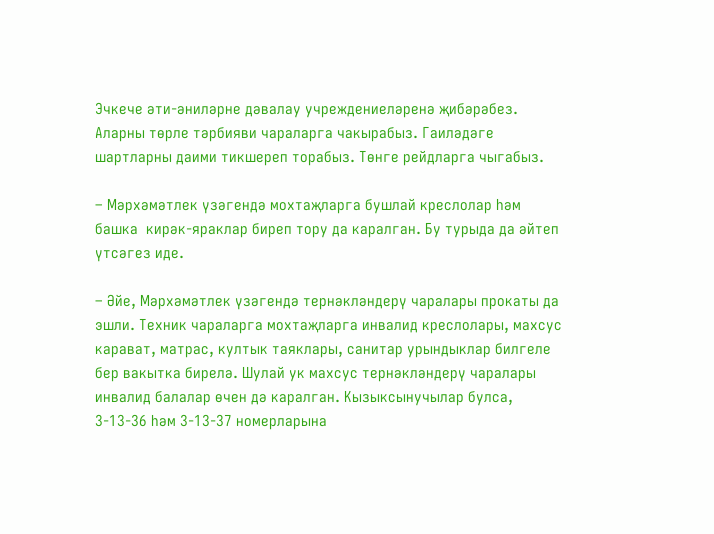Эчкече әти-әниләрне дәвалау учреждениеләренә җибәрәбез. Аларны төрле тәрбияви чараларга чакырабыз. Гаиләдәге шартларны даими тикшереп торабыз. Төнге рейдларга чыгабыз.

– Мәрхәмәтлек үзәгендә мохтаҗларга бушлай креслолар һәм башка  кирәк-яраклар биреп тору да каралган. Бу турыда да әйтеп үтсәгез иде.

– Әйе, Мәрхәмәтлек үзәгендә тернәкләндерү чаралары прокаты да эшли. Техник чараларга мохтаҗларга инвалид креслолары, махсус карават, матрас, култык таяклары, санитар урындыклар билгеле бер вакытка бирелә. Шулай ук махсус тернәкләндерү чаралары инвалид балалар өчен дә каралган. Кызыксынучылар булса, 3-13-36 һәм 3-13-37 номерларына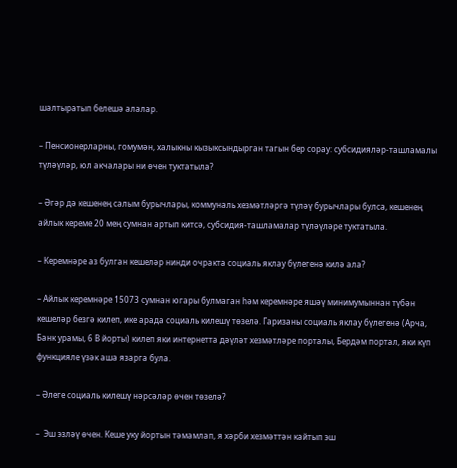шалтыратып белешә алалар.

– Пенсионерларны, гомумән, халыкны кызыксындырган тагын бер сорау: субсидияләр-ташламалы түләүләр, юл акчалары ни өчен туктатыла?

– Әгәр дә кешенең салым бурычлары, коммуналь хезмәтләргә түләү бурычлары булса, кешенең айлык кереме 20 мең сумнан артып китсә, субсидия-ташламалар түләүләре туктатыла.

– Керемнәре аз булган кешеләр нинди очракта социаль яклау бүлегенә килә ала?

– Айлык керемнәре 15073 сумнан югары булмаган һәм керемнәре яшәү минимумыннан түбән кешеләр безгә килеп, ике арада социаль килешү төзелә. Гаризаны социаль яклау бүлегенә (Арча, Банк урамы, 6 В йорты) килеп яки интернетта дәүләт хезмәтләре порталы, Бердәм портал, яки күп функцияле үзәк аша язарга була.

– Әлеге социаль килешү нәрсәләр өчен төзелә?

–  Эш эзләү өчен. Кеше уку йортын тәмамлап, я хәрби хезмәттән кайтып эш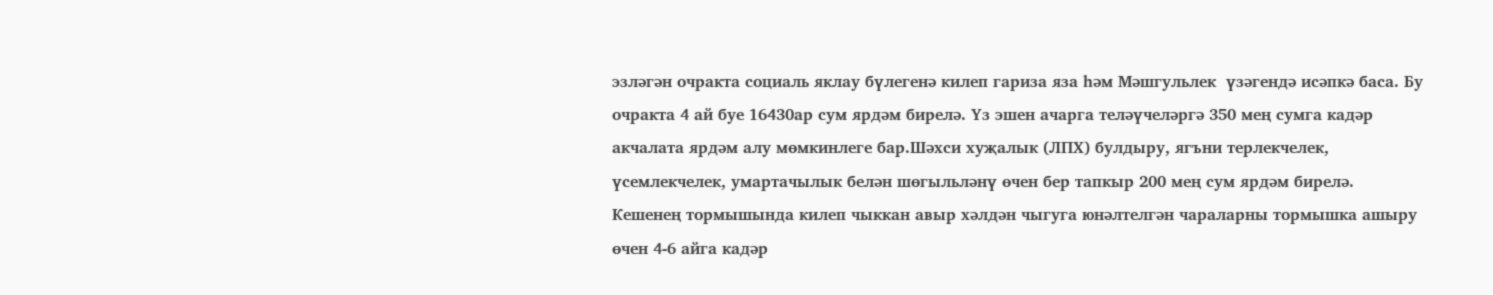эзләгән очракта социаль яклау бүлегенә килеп гариза яза һәм Мәшгульлек  үзәгендә исәпкә баса. Бу очракта 4 ай буе 16430ар сум ярдәм бирелә. Үз эшен ачарга теләүчеләргә 350 мең сумга кадәр акчалата ярдәм алу мөмкинлеге бар.Шәхси хуҗалык (ЛПХ) булдыру, ягъни терлекчелек, үсемлекчелек, умартачылык белән шөгыльләнү өчен бер тапкыр 200 мең сум ярдәм бирелә.  Кешенең тормышында килеп чыккан авыр хәлдән чыгуга юнәлтелгән чараларны тормышка ашыру өчен 4-6 айга кадәр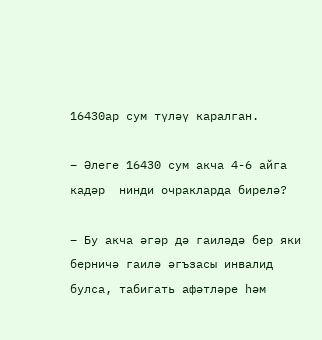16430ар сум түләү каралган.

– Әлеге 16430 сум акча 4-6 айга кадәр  нинди очракларда бирелә?

– Бу акча әгәр дә гаиләдә бер яки берничә гаилә әгъзасы инвалид булса, табигать афәтләре һәм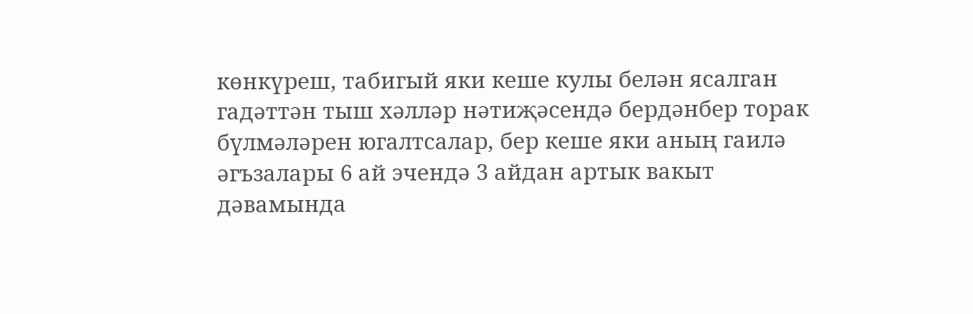көнкүреш, табигый яки кеше кулы белән ясалган гадәттән тыш хәлләр нәтиҗәсендә бердәнбер торак бүлмәләрен югалтсалар, бер кеше яки аның гаилә әгъзалары 6 ай эчендә 3 айдан артык вакыт дәвамында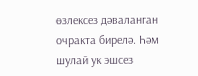өзлексез дәваланган очракта бирелә. Һәм шулай ук эшсез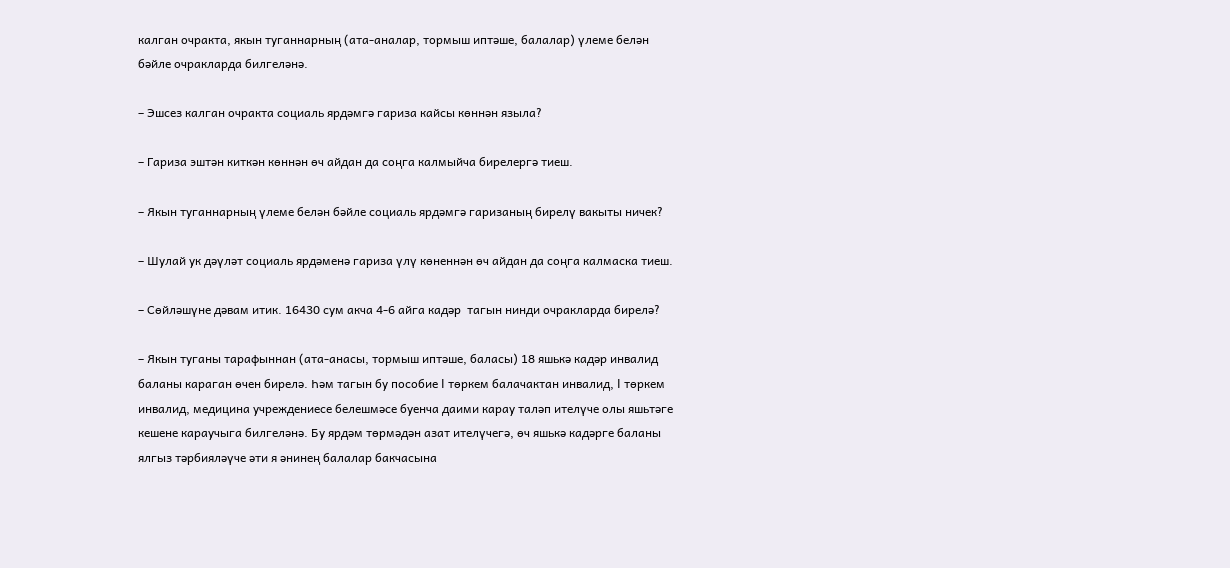калган очракта, якын туганнарның (ата-аналар, тормыш иптәше, балалар) үлеме белән бәйле очракларда билгеләнә.

– Эшсез калган очракта социаль ярдәмгә гариза кайсы көннән языла?

– Гариза эштән киткән көннән өч айдан да соңга калмыйча бирелергә тиеш.

– Якын туганнарның үлеме белән бәйле социаль ярдәмгә гаризаның бирелү вакыты ничек?

– Шулай ук дәүләт социаль ярдәменә гариза үлү көненнән өч айдан да соңга калмаска тиеш.

– Сөйләшүне дәвам итик. 16430 сум акча 4-6 айга кадәр  тагын нинди очракларда бирелә?

– Якын туганы тарафыннан (ата-анасы, тормыш иптәше, баласы) 18 яшькә кадәр инвалид баланы караган өчен бирелә. Һәм тагын бу пособие I төркем балачактан инвалид, I төркем инвалид, медицина учреждениесе белешмәсе буенча даими карау таләп ителүче олы яшьтәге кешене караучыга билгеләнә. Бу ярдәм төрмәдән азат ителүчегә, өч яшькә кадәрге баланы ялгыз тәрбияләүче әти я әнинең балалар бакчасына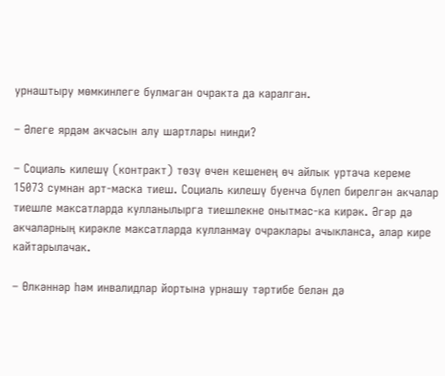урнаштыру мөмкинлеге булмаган очракта да каралган.

– Әлеге ярдәм акчасын алу шартлары нинди?

– Социаль килешү (контракт) төзү өчен кешенең өч айлык уртача кереме 15073 сумнан арт-маска тиеш. Социаль килешү буенча бүлеп бирелгән акчалар тиешле максатларда кулланылырга тиешлекне онытмас-ка кирәк. Әгәр дә акчаларның кирәкле максатларда кулланмау очраклары ачыкланса, алар кире кайтарылачак.

– Өлкәннәр һәм инвалидлар йортына урнашу тәртибе белән дә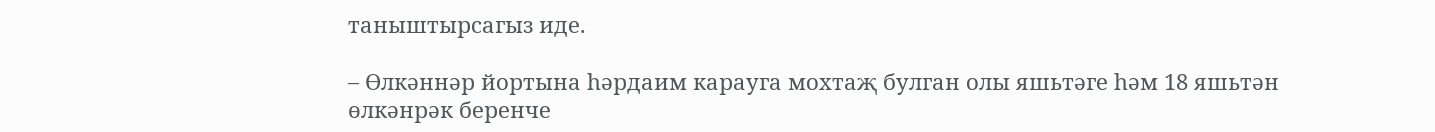таныштырсагыз иде.

– Өлкәннәр йортына һәрдаим карауга мохтаҗ булган олы яшьтәге һәм 18 яшьтән өлкәнрәк беренче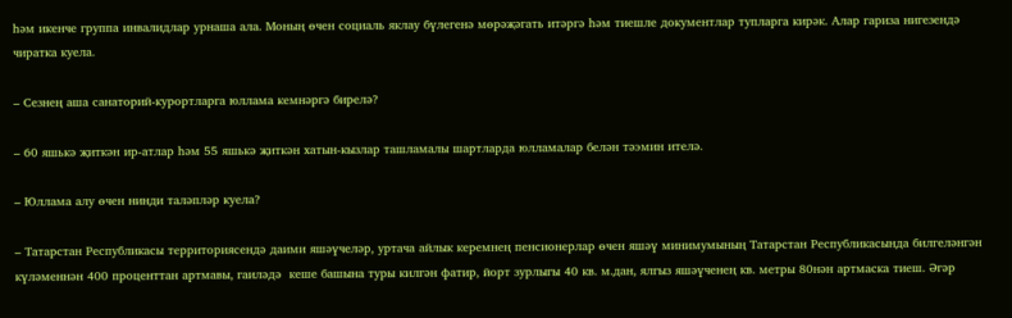һәм икенче группа инвалидлар урнаша ала. Моның өчен социаль яклау бүлегенә мөрәҗәгать итәргә һәм тиешле документлар тупларга кирәк. Алар гариза нигезендә чиратка куела.

– Сезнең аша санаторий-курортларга юллама кемнәргә бирелә?

– 60 яшькә җиткән ир-атлар һәм 55 яшькә җиткән хатын-кызлар ташламалы шартларда юлламалар белән тәэмин ителә.

– Юллама алу өчен нинди таләпләр куела?

– Татарстан Республикасы территориясендә даими яшәүчеләр, уртача айлык керемнең пенсионерлар өчен яшәү минимумының Татарстан Республикасында билгеләнгән күләменнән 400 проценттан артмавы, гаиләдә  кеше башына туры килгән фатир, йорт зурлыгы 40 кв. м.дан, ялгыз яшәүченең кв. метры 80нән артмаска тиеш. Әгәр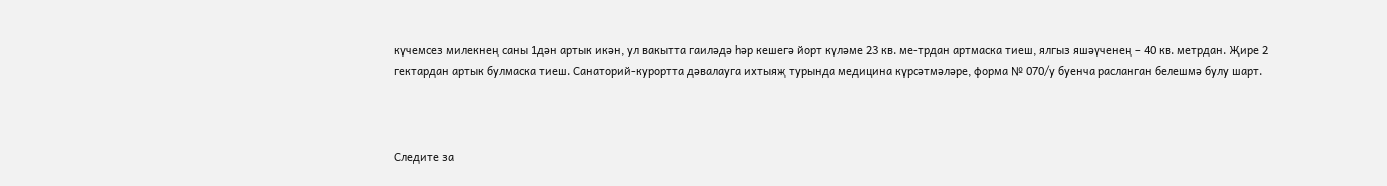күчемсез милекнең саны 1дән артык икән, ул вакытта гаиләдә һәр кешегә йорт күләме 23 кв. ме-трдан артмаска тиеш, ялгыз яшәүченең – 40 кв. метрдан. Җире 2 гектардан артык булмаска тиеш. Санаторий-курортта дәвалауга ихтыяҗ турында медицина күрсәтмәләре, форма № 070/у буенча расланган белешмә булу шарт.



Следите за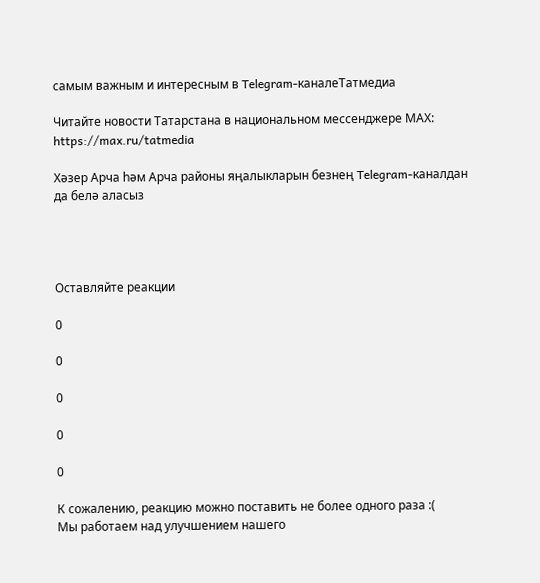самым важным и интересным в Telegram-каналеТатмедиа

Читайте новости Татарстана в национальном мессенджере MАХ: https://max.ru/tatmedia

Хәзер Арча һәм Арча районы яңалыкларын безнең Telegram-каналдан да белә аласыз




Оставляйте реакции

0

0

0

0

0

К сожалению, реакцию можно поставить не более одного раза :(
Мы работаем над улучшением нашего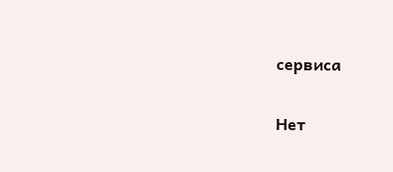сервиса

Нет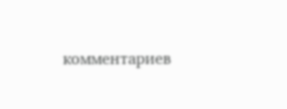комментариев